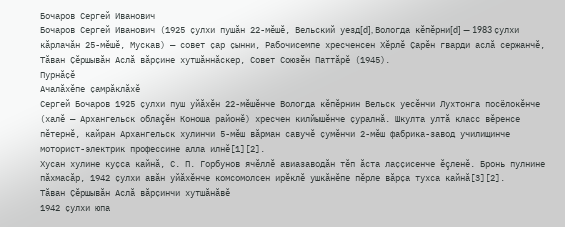Бочаров Сергей Иванович
Бочаров Сергей Иванович (1925 ҫулхи пушӑн 22-мӗшӗ, Вельский уезд[d], Вологда кӗпӗрни[d] — 1983 ҫулхи кӑрлачӑн 25-мӗшӗ, Мускав) — совет ҫар ҫынни, Рабочисемпе хресченсен Хӗрлӗ Ҫарӗн гварди аслӑ сержанчӗ, Тӑван Ҫӗршывӑн Аслӑ вӑрҫине хутшӑннӑскер, Совет Союзӗн Паттӑрӗ (1945).
Пурнӑҫӗ
Ачалӑхӗпе ҫамрӑклӑхӗ
Сергей Бочаров 1925 ҫулхи пуш уйӑхӗн 22-мӗшӗнче Вологда кӗпӗрнин Вельск уесӗнчи Лухтонга посёлокӗнче (халӗ — Архангельск облаçӗн Коноша районӗ) хресчен килйышӗнче ҫуралнӑ. Шкулта ултӑ класс вӗренсе пӗтернӗ, кайран Архангельск хулинчи 5-мӗш вӑрман савучӗ ҫумӗнчи 2-мӗш фабрика-завод училищинче моторист-электрик профессине алла илнӗ[1][2].
Хусан хулине куҫса кайнӑ, С. П. Горбунов ячӗллӗ авиазаводӑн тӗп ӑста лаҫҫисенче ӗçленӗ. Бронь пулнине пăхмасăр, 1942 ҫулхи авӑн уйӑхӗнче комсомолсен ирӗклӗ ушкӑнӗпе пӗрле вӑрҫа тухса кайнӑ[3][2].
Тӑван Ҫӗршывӑн Аслӑ вӑрҫинчи хутшӑнӑвӗ
1942 ҫулхи юпа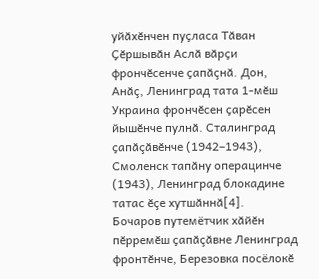уйӑхӗнчен пуҫласа Тӑван Ҫӗршывӑн Аслӑ вӑрҫи фрончӗсенче ҫапӑçнӑ. Дон, Анӑç, Ленинград тата 1-мӗш Украина фрончӗсен ҫарӗсен йышӗнче пулнӑ. Сталинград ҫапӑçӑвӗнче (1942–1943), Смоленск тапӑну операцинче (1943), Ленинград блокадине татас ӗçе хутшӑннӑ[4].
Бочаров путемётчик хӑйӗн пӗрремӗш ҫапӑçӑвне Ленинград фронтӗнче, Березовка посёлокӗ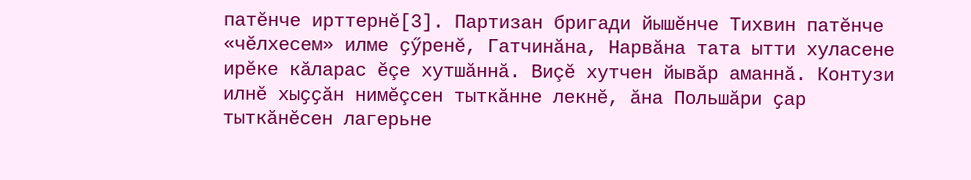патӗнче ирттернӗ[3]. Партизан бригади йышӗнче Тихвин патӗнче «чӗлхесем» илме ҫӳренӗ, Гатчинăна, Нарвăна тата ытти хуласене ирӗке кӑларас ӗçе хутшӑннӑ. Виçӗ хутчен йывăр аманнă. Контузи илнӗ хыҫҫӑн нимӗçсен тыткӑнне лекнӗ, ӑна Польшăри ҫар тыткӑнӗсен лагерьне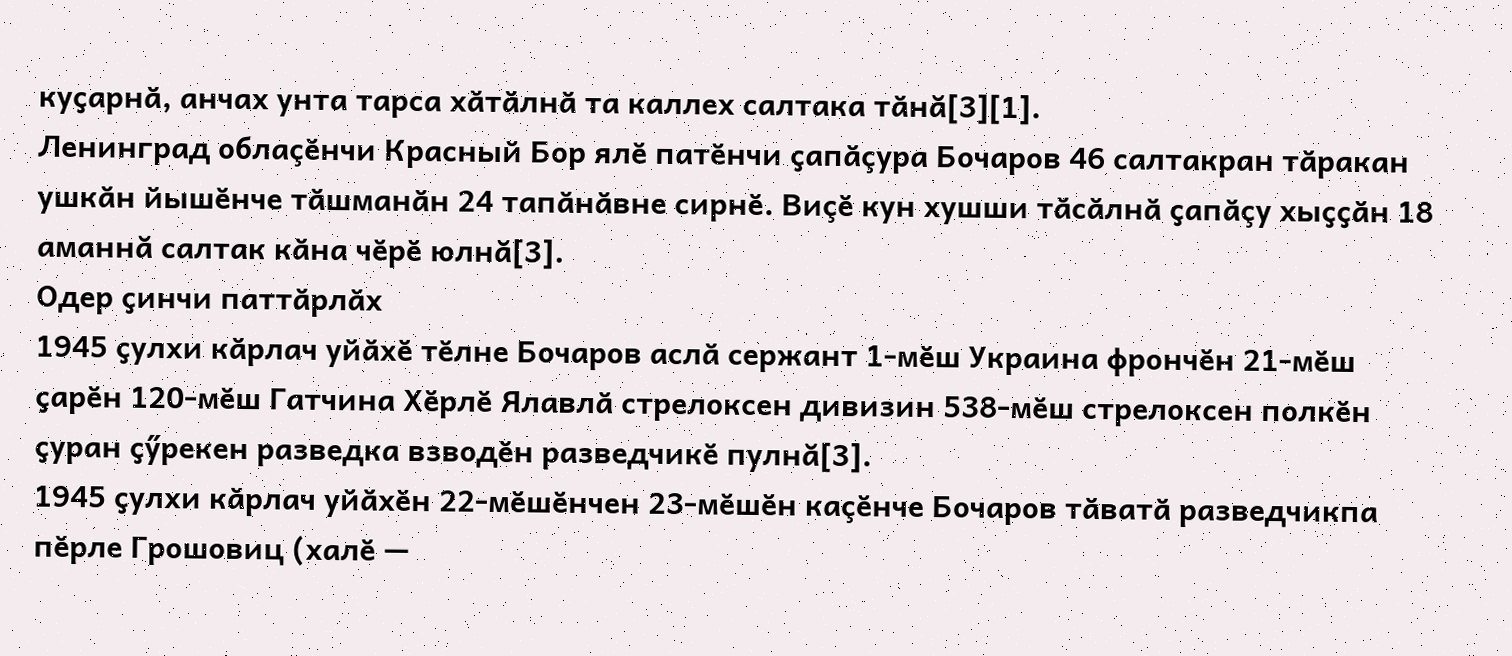куҫарнӑ, анчах унта тарса хӑтӑлнӑ та каллех салтака тӑнă[3][1].
Ленинград облаçӗнчи Красный Бор ялӗ патӗнчи ҫапӑçура Бочаров 46 салтакран тӑракан ушкӑн йышӗнче тӑшманӑн 24 тапӑнӑвне сирнӗ. Виçӗ кун хушши тӑсӑлнӑ ҫапӑçу хыҫҫӑн 18 аманнă салтак кӑна чӗрӗ юлнă[3].
Одер ҫинчи паттӑрлӑх
1945 ҫулхи кӑрлач уйӑхӗ тӗлне Бочаров аслӑ сержант 1-мӗш Украина фрончӗн 21-мӗш ҫарӗн 120-мӗш Гатчина Хӗрлӗ Ялавлӑ стрелоксен дивизин 538-мӗш стрелоксен полкӗн ҫуран ҫӳрекен разведка взводӗн разведчикӗ пулнă[3].
1945 ҫулхи кӑрлач уйӑхӗн 22-мӗшӗнчен 23-мӗшӗн каçӗнче Бочаров тӑватӑ разведчикпа пӗрле Грошовиц (халӗ —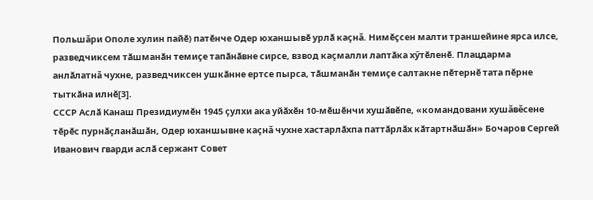Польшăри Ополе хулин пайӗ) патӗнче Одер юханшывӗ урлӑ каҫнă. Нимӗçсен малти траншейине ярса илсе, разведчиксем тӑшманӑн темиçе тапӑнӑвне сирсе, взвод каҫмалли лаптӑка хӳтӗленӗ. Плацдарма анлӑлатнă чухне, разведчиксен ушкӑнне ертсе пырса, тӑшманӑн темиçе салтакне пӗтернӗ тата пӗрне тыткӑна илнӗ[3].
СССР Аслӑ Канаш Президиумӗн 1945 ҫулхи ака уйӑхӗн 10-мӗшӗнчи хушӑвӗпе, «командовани хушăвĕсене тӗрӗс пурнӑҫланӑшӑн, Одер юханшывне каҫнă чухне хастарлӑхпа паттӑрлӑх кӑтартнӑшӑн» Бочаров Сергей Иванович гварди аслӑ сержант Совет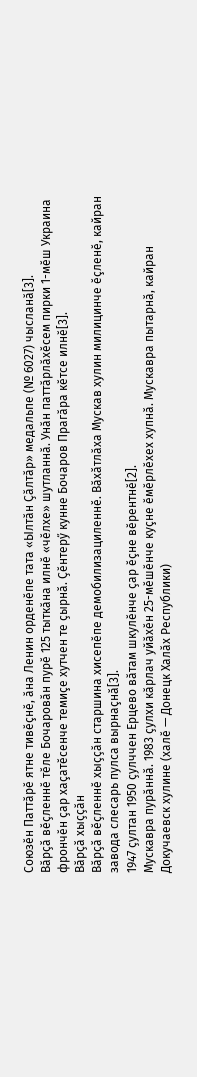Союзӗн Паттӑрӗ ятне тивӗçнӗ, ӑна Ленин орденӗпе тата «Ылтӑн Ҫӑлтӑр» медальпе (№ 6027) чысланӑ[3].
Вӑрҫă вӗҫленнӗ тӗле Бочаровӑн пурӗ 125 тыткӑна илнӗ «чӗлхе» шутланнӑ. Унӑн паттӑрлӑхӗсем пирки 1-мӗш Украина фрончӗн ҫар хаçатӗсенче темиçе хутчен те ҫырнă. Ҫӗнтерӳ кунне Бочаров Прагӑра кӗтсе илнӗ[3].
Вӑрҫă хыҫҫӑн
Вӑрҫă вӗҫленнӗ хыҫҫӑн старшина хисепӗпе демобилизациленнĕ. Вӑхăтлӑха Мускав хулин милицинче ӗçленӗ, кайран завода слесарь пулса вырнаçнă[3].
1947 ҫултан 1950 ҫулччен Ерцево вӑтам шкулӗнче ҫар ӗçне вӗрентнӗ[2].
Мускавра пурӑннă. 1983 ҫулхи кӑрлач уйӑхӗн 25-мӗшӗнче куçне ӗмӗрлӗхех хупнă. Мускавра пытарнă, кайран Докучаевск хулине (халӗ — Донецк Халӑх Республики)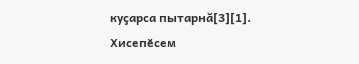куҫарса пытарнă[3][1].
Хисепӗсем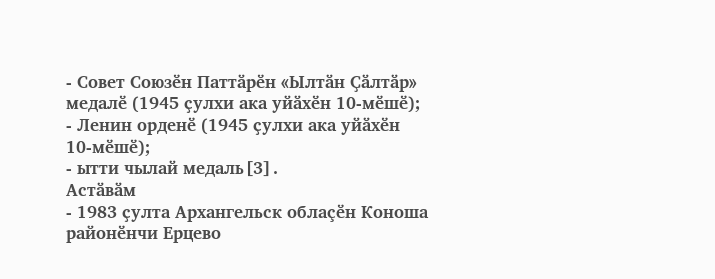- Совет Союзӗн Паттӑрӗн «Ылтӑн Ҫӑлтӑр» медалӗ (1945 ҫулхи ака уйӑхӗн 10-мӗшӗ);
- Ленин орденӗ (1945 ҫулхи ака уйӑхӗн 10-мӗшӗ);
- ытти чылай медаль[3].
Астӑвӑм
- 1983 ҫулта Архангельск облаçӗн Коноша районӗнчи Ерцево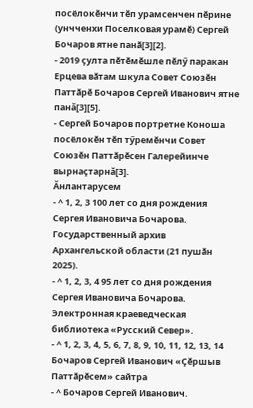посёлокӗнчи тӗп урамсенчен пӗрине (унчченхи Поселковая урамӗ) Сергей Бочаров ятне панӑ[3][2].
- 2019 ҫулта пӗтӗмӗшле пӗлӳ паракан Ерцева вӑтам шкула Совет Союзӗн Паттӑрӗ Бочаров Сергей Иванович ятне панă[3][5].
- Сергей Бочаров портретне Коноша посёлокӗн тӗп тӳремӗнчи Совет Союзӗн Паттӑрӗсен Галерейинче вырнаçтарнă[3].
Ӑнлантарусем
- ^ 1, 2, 3 100 лет со дня рождения Сергея Ивановича Бочарова. Государственный архив Архангельской области (21 пушӑн 2025).
- ^ 1, 2, 3, 4 95 лет со дня рождения Сергея Ивановича Бочарова. Электронная краеведческая библиотека «Русский Север».
- ^ 1, 2, 3, 4, 5, 6, 7, 8, 9, 10, 11, 12, 13, 14
Бочаров Сергей Иванович «Ҫӗршыв Паттӑрӗсем» сайтра
- ^ Бочаров Сергей Иванович.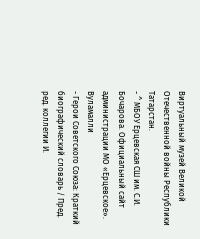Виртуальный музей Великой Отечественной войны Республики Татарстан.
- ^ МБОУ Ерцевская СШ им. С.И. Бочарова. Официальный сайт администрации МО «Ерцевское».
Вуламалли
- Герои Советского Союза: Краткий биографический словарь / Пред. ред. коллегии И.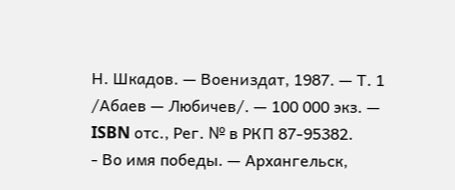Н. Шкадов. — Воениздат, 1987. — Т. 1 /Абаев — Любичев/. — 100 000 экз. — ISBN отс., Рег. № в РКП 87-95382.
- Во имя победы. — Архангельск,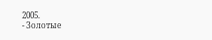2005.
- Золотые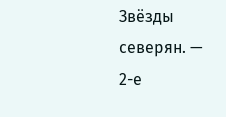Звёзды северян. — 2-е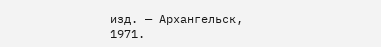изд. — Архангельск, 1971.